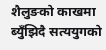शैलुङको काखमा ब्युँझिदै सत्ययुगको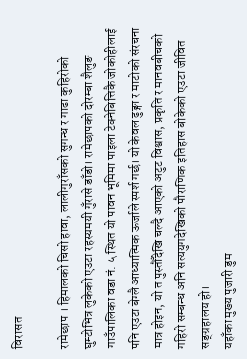विरासत

रामेछाप । हिमालको चिसो हावा, लालीगुराँसको सुगन्ध र गाढा कुहिरोको घुम्टोभित्र लुकेको एउटा रहस्यमयी गुँरासे डाँडो। रामेछापको दोरम्बा शैलुङ गाउँपालिका वडा नं. ५ स्थित यो पावन भूमिमा पाइला टेक्नेबित्तिकै जोकोहीलाई पनि एउटा बेग्लै आध्यात्मिक ऊर्जाले स्पर्श गर्छ। यो केवल ढुङ्गा र माटोको संरचना मात्र होइन, यो त पुस्तौँदेखि चल्दै आएको अटुट विश्वास, प्रकृति र मानवबीचको गहिरो सम्बन्ध अनि सत्ययुगदेखिको पौराणिक इतिहास बोकेको एउटा जीवित सङ्ग्रहालय हो।
यहाँका मुख्य पुजारी डुम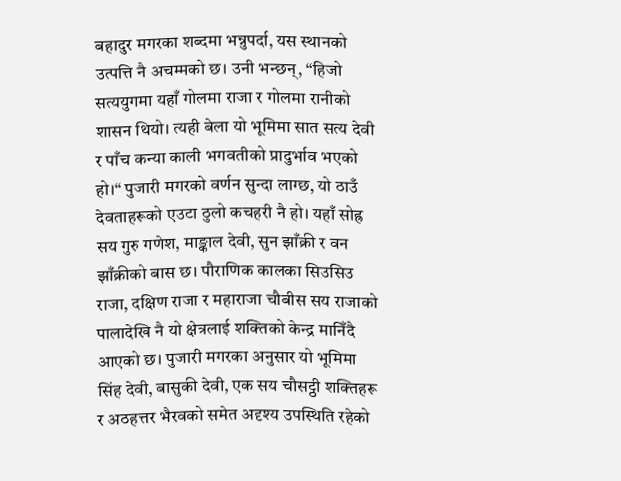बहादुर मगरका शब्दमा भन्नुपर्दा, यस स्थानको उत्पत्ति नै अचम्मको छ। उनी भन्छन्, “हिजो सत्ययुगमा यहाँ गोलमा राजा र गोलमा रानीको शासन थियो। त्यही बेला यो भूमिमा सात सत्य देवी र पाँच कन्या काली भगवतीको प्रादुर्भाव भएको हो।“ पुजारी मगरको वर्णन सुन्दा लाग्छ, यो ठाउँ देवताहरूको एउटा ठुलो कचहरी नै हो। यहाँ सोह्र सय गुरु गणेश, माङ्काल देवी, सुन झाँक्री र वन झाँक्रीको बास छ। पौराणिक कालका सिउसिउ राजा, दक्षिण राजा र महाराजा चौबीस सय राजाको पालादेखि नै यो क्षेत्रलाई शक्तिको केन्द्र मानिँदै आएको छ। पुजारी मगरका अनुसार यो भूमिमा सिंह देवी, बासुकी देवी, एक सय चौसट्ठी शक्तिहरू र अठहत्तर भैरवको समेत अदृश्य उपस्थिति रहेको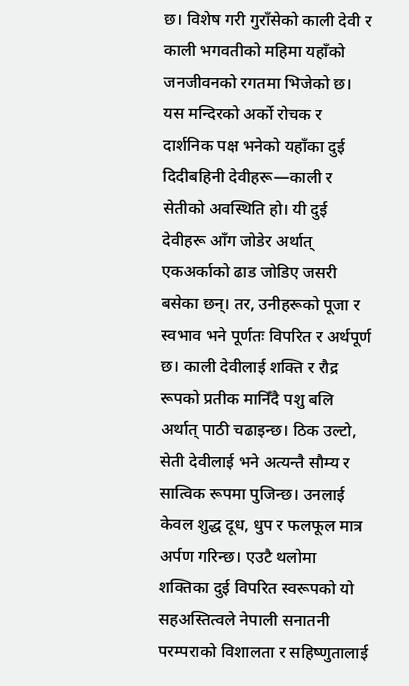छ। विशेष गरी गुराँसेको काली देवी र काली भगवतीको महिमा यहाँको जनजीवनको रगतमा भिजेको छ।
यस मन्दिरको अर्को रोचक र दार्शनिक पक्ष भनेको यहाँका दुई दिदीबहिनी देवीहरू—काली र सेतीको अवस्थिति हो। यी दुई देवीहरू आँग जोडेर अर्थात् एकअर्काको ढाड जोडिए जसरी बसेका छन्। तर, उनीहरूको पूजा र स्वभाव भने पूर्णतः विपरित र अर्थपूर्ण छ। काली देवीलाई शक्ति र रौद्र रूपको प्रतीक मानिँदै पशु बलि अर्थात् पाठी चढाइन्छ। ठिक उल्टो, सेती देवीलाई भने अत्यन्तै सौम्य र सात्विक रूपमा पुजिन्छ। उनलाई केवल शुद्ध दूध, धुप र फलफूल मात्र अर्पण गरिन्छ। एउटै थलोमा शक्तिका दुई विपरित स्वरूपको यो सहअस्तित्वले नेपाली सनातनी परम्पराको विशालता र सहिष्णुतालाई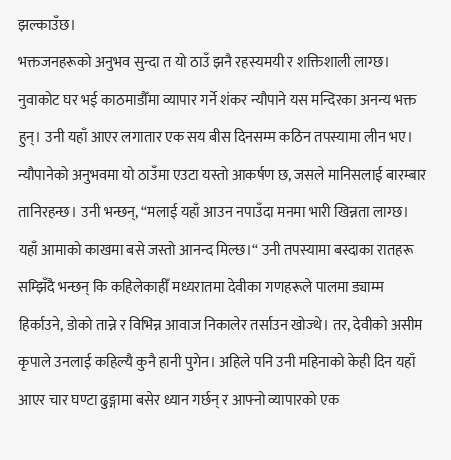झल्काउँछ।
भक्तजनहरूको अनुभव सुन्दा त यो ठाउँ झनै रहस्यमयी र शक्तिशाली लाग्छ। नुवाकोट घर भई काठमाडौँमा व्यापार गर्ने शंकर न्यौपाने यस मन्दिरका अनन्य भक्त हुन्। उनी यहाँ आएर लगातार एक सय बीस दिनसम्म कठिन तपस्यामा लीन भए। न्यौपानेको अनुभवमा यो ठाउँमा एउटा यस्तो आकर्षण छ, जसले मानिसलाई बारम्बार तानिरहन्छ। उनी भन्छन्, “मलाई यहाँ आउन नपाउँदा मनमा भारी खिन्नता लाग्छ। यहाँ आमाको काखमा बसे जस्तो आनन्द मिल्छ।“ उनी तपस्यामा बस्दाका रातहरू सम्झिँदै भन्छन् कि कहिलेकाहीँ मध्यरातमा देवीका गणहरूले पालमा ड्याम्म हिर्काउने, डोको तान्ने र विभिन्न आवाज निकालेर तर्साउन खोज्थे। तर, देवीको असीम कृपाले उनलाई कहिल्यै कुनै हानी पुगेन। अहिले पनि उनी महिनाको केही दिन यहाँ आएर चार घण्टा ढुङ्गामा बसेर ध्यान गर्छन् र आफ्नो व्यापारको एक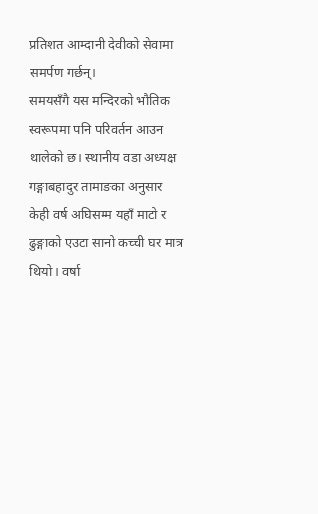प्रतिशत आम्दानी देवीको सेवामा समर्पण गर्छन्।
समयसँगै यस मन्दिरको भौतिक स्वरूपमा पनि परिवर्तन आउन थालेको छ। स्थानीय वडा अध्यक्ष गङ्गाबहादुर तामाङका अनुसार केही वर्ष अघिसम्म यहाँ माटो र ढुङ्गाको एउटा सानो कच्ची घर मात्र थियो। वर्षा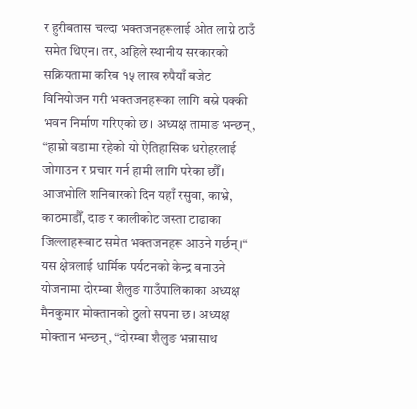र हुरीबतास चल्दा भक्तजनहरूलाई ओत लाग्ने ठाउँ समेत थिएन। तर, अहिले स्थानीय सरकारको सक्रियतामा करिब १५ लाख रुपैयाँ बजेट विनियोजन गरी भक्तजनहरूका लागि बस्ने पक्की भवन निर्माण गरिएको छ। अध्यक्ष तामाङ भन्छन्, “हाम्रो वडामा रहेको यो ऐतिहासिक धरोहरलाई जोगाउन र प्रचार गर्न हामी लागि परेका छौँ। आजभोलि शनिबारको दिन यहाँ रसुवा, काभ्रे, काठमाडौँ, दाङ र कालीकोट जस्ता टाढाका जिल्लाहरूबाट समेत भक्तजनहरू आउने गर्छन्।“
यस क्षेत्रलाई धार्मिक पर्यटनको केन्द्र बनाउने योजनामा दोरम्बा शैलुङ गाउँपालिकाका अध्यक्ष मैनकुमार मोक्तानको ठुलो सपना छ। अध्यक्ष मोक्तान भन्छन्, “दोरम्बा शैलुङ भन्नासाथ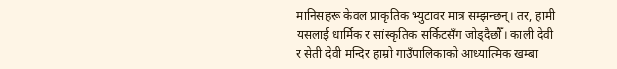मानिसहरू केवल प्राकृतिक भ्युटावर मात्र सम्झन्छन्। तर, हामी यसलाई धार्मिक र सांस्कृतिक सर्किटसँग जोड्दैछौँ। काली देवी र सेती देवी मन्दिर हाम्रो गाउँपालिकाको आध्यात्मिक खम्बा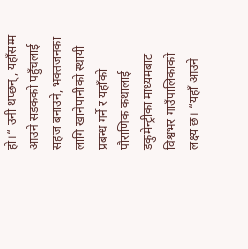हो।“ उनी थप्छन्, यहाँसम्म आउने सडकको पहुँचलाई सहज बनाउने, भक्तजनका लागि खानेपानीको स्थायी प्रबन्ध गर्ने र यहाँको पौराणिक कथालाई डकुमेन्ट्रीका माध्यमबाट विश्वभर गाउँपालिकाको लक्ष्य छ। “यहाँ आउने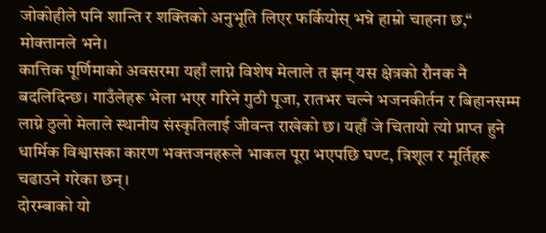जोकोहीले पनि शान्ति र शक्तिको अनुभूति लिएर फर्कियोस् भन्ने हाम्रो चाहना छ,“ मोक्तानले भने।
कात्तिक पूर्णिमाको अवसरमा यहाँ लाग्ने विशेष मेलाले त झन् यस क्षेत्रको रौनक नै बदलिदिन्छ। गाउँलेहरू भेला भएर गरिने गुठी पूजा, रातभर चल्ने भजनकीर्तन र बिहानसम्म लाग्ने ठुलो मेलाले स्थानीय संस्कृतिलाई जीवन्त राखेको छ। यहाँ जे चितायो त्यो प्राप्त हुने धार्मिक विश्वासका कारण भक्तजनहरूले भाकल पूरा भएपछि घण्ट, त्रिशूल र मूर्तिहरू चढाउने गरेका छन्।
दोरम्बाको यो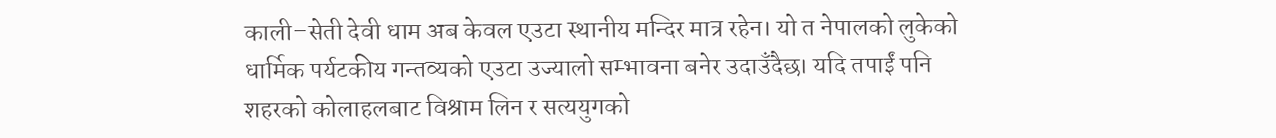काली–सेती देवी धाम अब केवल एउटा स्थानीय मन्दिर मात्र रहेन। यो त नेपालको लुकेको धार्मिक पर्यटकीय गन्तव्यको एउटा उज्यालो सम्भावना बनेर उदाउँदैछ। यदि तपाईं पनि शहरको कोलाहलबाट विश्राम लिन र सत्ययुगको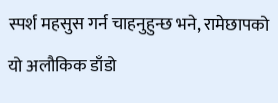स्पर्श महसुस गर्न चाहनुहुन्छ भने, रामेछापको यो अलौकिक डाँडो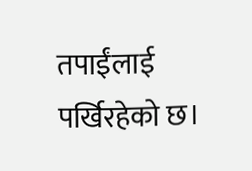तपाईंलाई पर्खिरहेको छ।